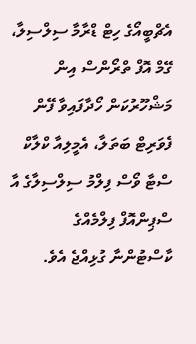އެޗްބީއޯގެ ހިޓް ޑްރާމާ ސިލްސިލާ، ގޭމް އޮފް ތްރޯންސް އިން މަޝްހޫރުކަން ހޯދާފައިވާ ފޭން ފެވަރިޓް ބަތަލާ، އެމީލިއާ ކްލާކް ސްޓާ ވޯސް ފިލްމު ސިލްސިލާގެ އާ ސްޕިންއޮފް ފިލްމެއްގެ ކާސްޓުންނާ ގުޅިއްޖެ އެވެ.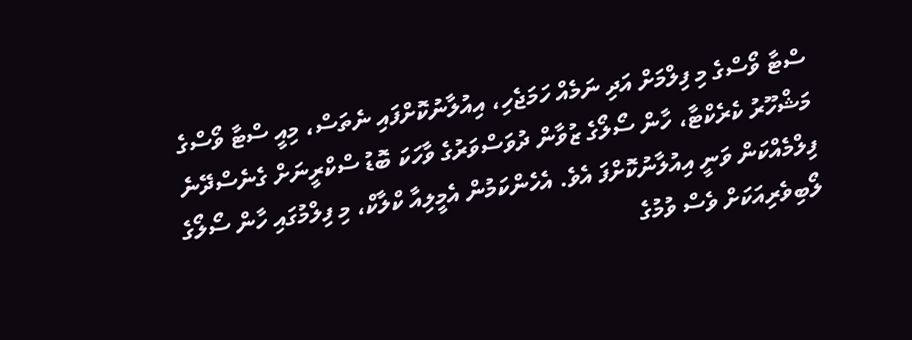ސްޓާ ވޯސްގެ މި ފިލްމަށް އަދި ނަމެއް ހަމަޖެހި، އިއުލާނުކޮށްފައި ނެތަސް، މިއީ ސްޓާ ވޯސްގެ މަޝްހޫރު ކެރެކްޓާ، ހާން ސޯލޯގެ ޒުވާން ދުވަސްވަރުގެ ވާހަކަ ބޮޑު ސްކްރީނަށް ގެނެސްދޭނެ ފިލްމެއްކަން ވަނީ އިއުލާނުކޮށްފަ އެވެ. އެހެންކަމުން އެމީލިއާ ކްލާކް، މި ފިލްމުގައި ހާން ސޯލޯގެ ލޯބިވެރިއަކަށް ވެސް ވުމުގެ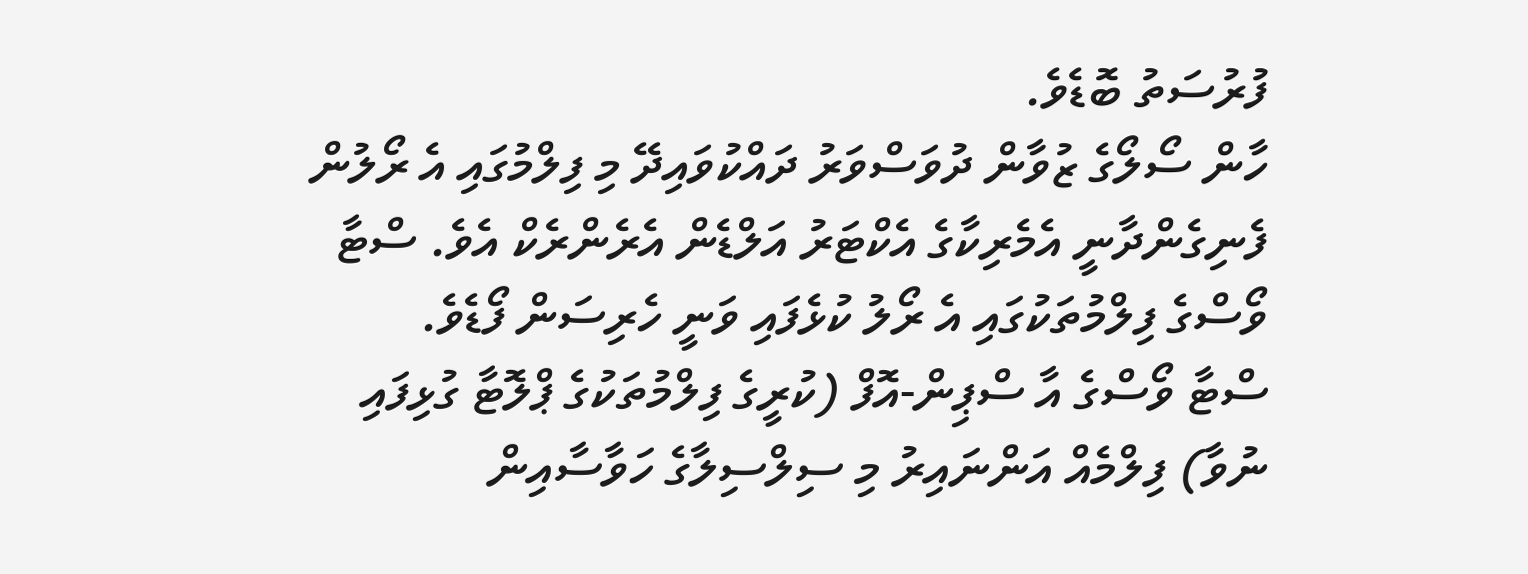ފުރުސަތު ބޮޑެވެ.
ހާން ސޯލޯގެ ޒުވާން ދުވަސްވަރު ދައްކުވައިދޭ މި ފިލްމުގައި އެ ރޯލުން ފެނިގެންދާނީ އެމެރިކާގެ އެކްޓަރު އަލްޑެން އެރެންރެކް އެވެ. ސްޓާ ވޯސްގެ ފިލްމުތަކުގައި އެ ރޯލު ކުޅެފައި ވަނީ ހެރިސަން ފޯޑެވެ.
ސްޓާ ވޯސްގެ އާ ސްޕިން-އޮފް (ކުރީގެ ފިލްމުތަކުގެ ޕްލޮޓާ ގުޅިފައި ނުވާ) ފިލްމެއް އަންނައިރު މި ސިލްސިލާގެ ހަވާސާއިން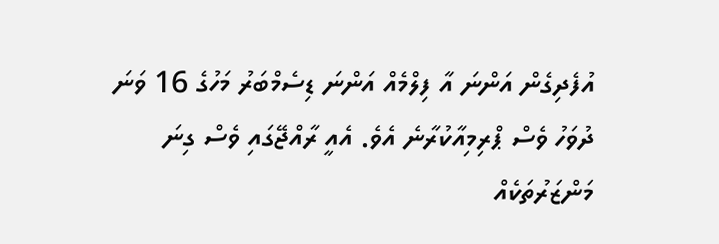އުފެދިގެން އަންނަ އާ ފިލްމެއް އަންނަ ޑިސެމްބަރު މަހުގެ 16 ވަނަ ދުވަހު ވެސް ޕްރިމިއާކުރާނެ އެވެ. އެއީ ރާއްޖޭގައި ވެސް ގިނަ މަންޒަރުތަކެއް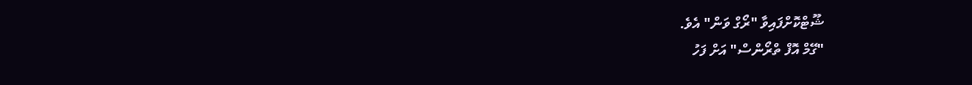ޝޫޓްކޮށްފައިވާ "ރޯގް ވަން" އެވެ.
"ގޭމް އޮފް ތްރޯންސް" އަށް ފަހު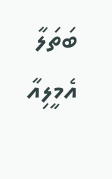ބަތަލާ އެމީލިއާ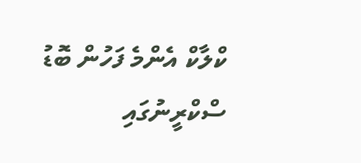ކްލާކް އެންމެ ފަހުން ބޮޑު ސްކްރީނުގައި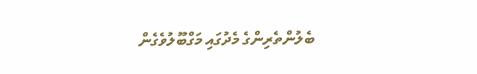ބެލުންތެރިންގެ މެދުގައި މަގްބޫލުވެގެން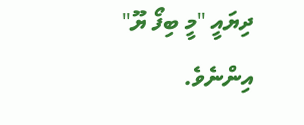ދިޔައީ "މީ ބިފޯ ޔޫ" އިންނެވެ.